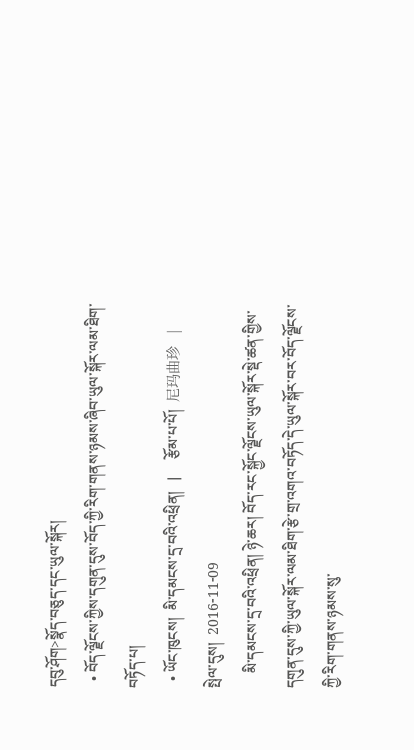དབུ་ཤོག>སྣོད་བཅུད་དང་ཡུལ་སྐོར།
  • བོད་ལྗོངས་ཀྱིས་དགུན་དུས་བོད་ཀྱི་རིག་གནས་ཉམས་ཞིབ་ཡུལ་སྐོར་ལམ་ཐིག་བཏོད་པ།
  • ཡོང་ཁུངས།  མི་དམངས་དྲ་བའི་འཕྲིན།   |     རྩོམ་པ་པོ།  尼玛曲珍   |     སྤེལ་དུས།  2016-11-09
    མི་དམངས་དྲ་བའི་འཕྲིན། ཉེ་ཆར། བོད་རང་སྐྱོང་ལྗོངས་ཡུལ་སྐོར་སྡེ་ཚན་གྱིས་དགུན་དུས་ཀྱི་ཡུལ་སྐོར་ལམ་ཐིག་རྩེ་གྲ་འགའ་བཏོད་དེ་ཡུལ་སྐོར་བར་བོད་ལྗོངས་ཀྱི་རིག་གནས་ཉམས་སུ་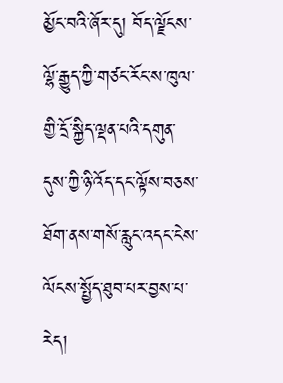མྱོང་བའི་ཞོར་དུ། བོད་ལྗོངས་ལྷོ་རྒྱུད་ཀྱི་གཙང་རོང་ས་ཁུལ་གྱི་དྲོ་སྐྱིད་ལྡན་པའི་དགུན་དུས་ཀྱི་ཉི་འོད་དང་ལྟོས་བཅས་ཐོག་ནས་གསོ་རླུང་འདང་ངེས་ལོངས་སྤྱོད་ཐུབ་པར་བྱས་པ་རེད།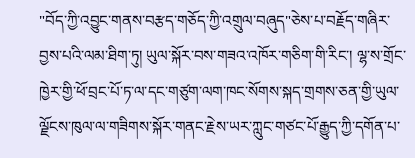"བོད་ཀྱི་འབྱུང་གནས་བརྩད་གཅོད་ཀྱི་འགྲུལ་བཞུད"ཅེས་པ་བརྗོད་གཞིར་བྱས་པའི་ལམ་ཐིག་ཏུ། ཡུལ་སྐོར་བས་གཟའ་འཁོར་གཅིག་གི་རིང་། ལྷ་ས་གྲོང་ཁྱེར་གྱི་ཕོ་བྲང་པོ་ཏ་ལ་དང་གཙུག་ལག་ཁང་སོགས་སྐད་གྲགས་ཅན་གྱི་ཡུལ་ལྗོངས་ཁུལ་ལ་གཟིགས་སྐོར་གནང་རྗེས་ཡར་ཀླུང་གཙང་པོ་རྒྱུད་ཀྱི་དགོན་པ་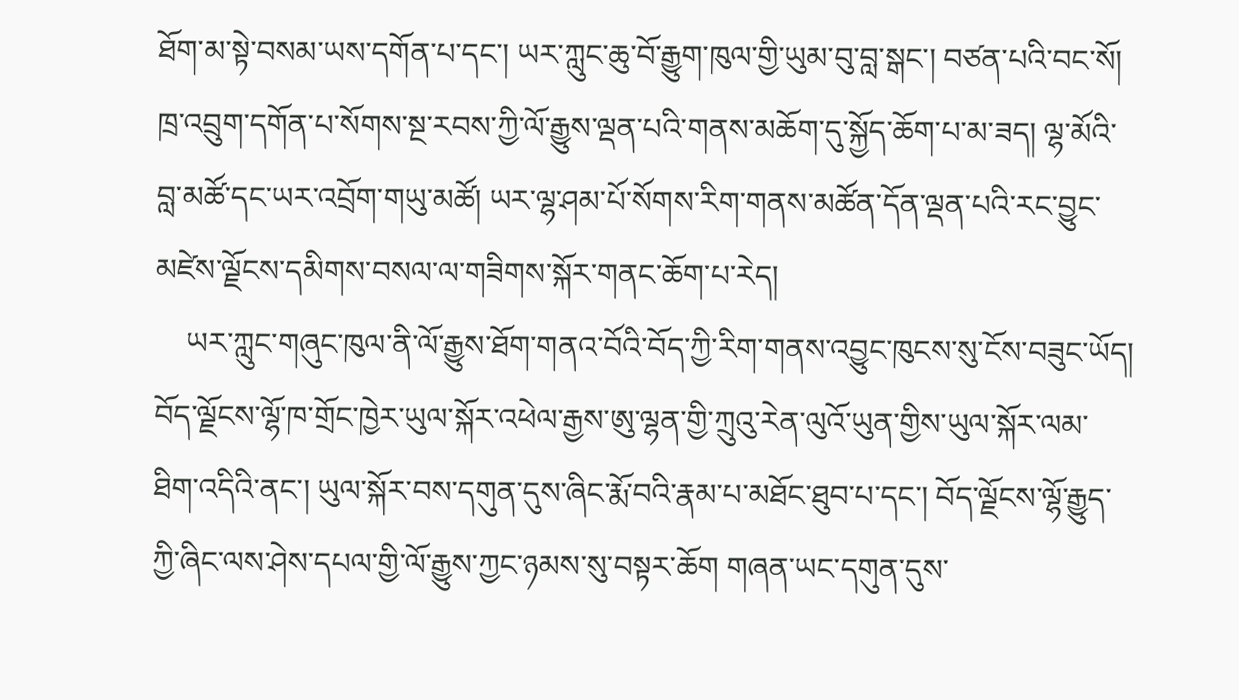ཐོག་མ་སྟེ་བསམ་ཡས་དགོན་པ་དང་། ཡར་ཀླུང་ཆུ་བོ་རྒྱུག་ཁུལ་གྱི་ཡུམ་བུ་བླ་སྒང་། བཙན་པའི་བང་སོ། ཁྲ་འབྲུག་དགོན་པ་སོགས་སྔ་རབས་ཀྱི་ལོ་རྒྱུས་ལྡན་པའི་གནས་མཆོག་དུ་སྐྱོད་ཆོག་པ་མ་ཟད། ལྷ་མོའི་བླ་མཚོ་དང་ཡར་འབྲོག་གཡུ་མཚོ། ཡར་ལྷ་ཤམ་པོ་སོགས་རིག་གནས་མཚོན་དོན་ལྡན་པའི་རང་བྱུང་མཛེས་ལྗོངས་དམིགས་བསལ་ལ་གཟིགས་སྐོར་གནང་ཆོག་པ་རེད།
    ཡར་ཀླུང་གཞུང་ཁུལ་ནི་ལོ་རྒྱུས་ཐོག་གནའ་བོའི་བོད་ཀྱི་རིག་གནས་འབྱུང་ཁུངས་སུ་ངོས་བཟུང་ཡོད། བོད་ལྗོངས་ལྷོ་ཁ་གྲོང་ཁྱེར་ཡུལ་སྐོར་འཕེལ་རྒྱས་ཨུ་ལྷན་གྱི་ཀྲུའུ་རེན་ལུའོ་ཡུན་གྱིས་ཡུལ་སྐོར་ལམ་ཐིག་འདིའི་ནང་། ཡུལ་སྐོར་བས་དགུན་དུས་ཞིང་རྨོ་བའི་རྣམ་པ་མཐོང་ཐུབ་པ་དང་། བོད་ལྗོངས་ལྷོ་རྒྱུད་ཀྱི་ཞིང་ལས་ཤེས་དཔལ་གྱི་ལོ་རྒྱུས་ཀྱང་ཉམས་སུ་བསྟར་ཆོག གཞན་ཡང་དགུན་དུས་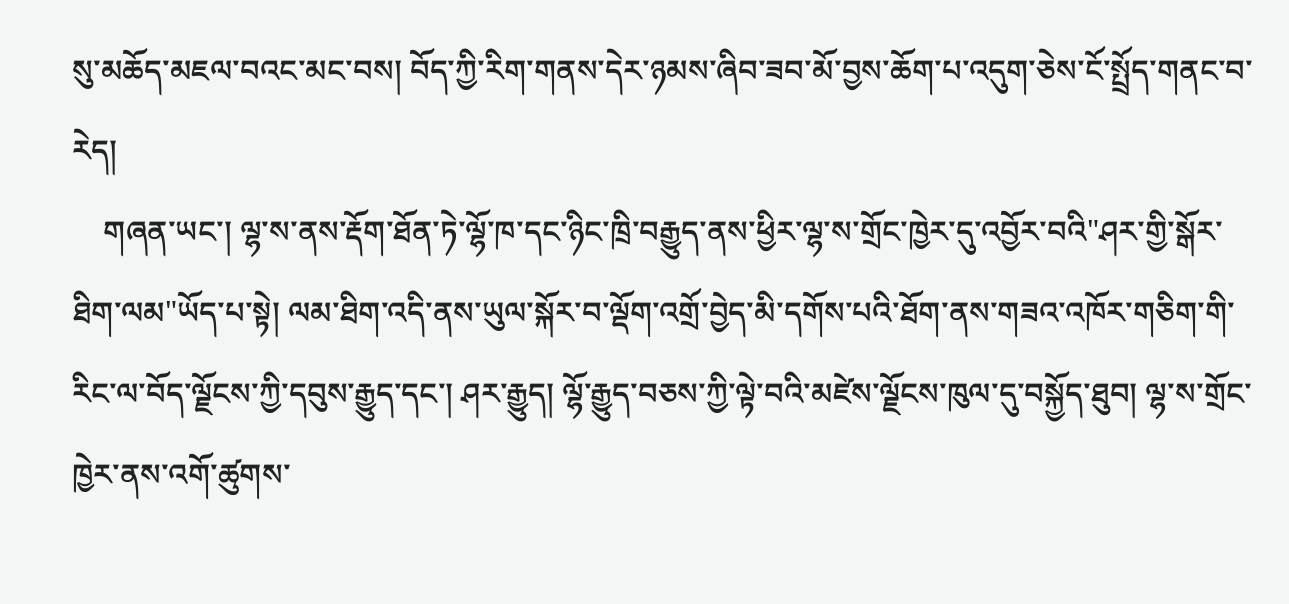སུ་མཆོད་མཇལ་བའང་མང་བས། བོད་ཀྱི་རིག་གནས་དེར་ཉམས་ཞིབ་ཟབ་མོ་བྱས་ཆོག་པ་འདུག་ཅེས་ངོ་སྤྲོད་གནང་བ་རེད།
    གཞན་ཡང་། ལྷ་ས་ནས་རྡོག་ཐོན་ཏེ་ལྷོ་ཁ་དང་ཉིང་ཁྲི་བརྒྱུད་ནས་ཕྱིར་ལྷ་ས་གྲོང་ཁྱེར་དུ་འབྱོར་བའི"ཤར་གྱི་སྒོར་ཐིག་ལམ"ཡོད་པ་སྟེ། ལམ་ཐིག་འདི་ནས་ཡུལ་སྐོར་བ་ལྡོག་འགྲོ་བྱེད་མི་དགོས་པའི་ཐོག་ནས་གཟའ་འཁོར་གཅིག་གི་རིང་ལ་བོད་ལྗོངས་ཀྱི་དབུས་རྒྱུད་དང་། ཤར་རྒྱུད། ལྷོ་རྒྱུད་བཅས་ཀྱི་ལྟེ་བའི་མཛེས་ལྗོངས་ཁུལ་དུ་བསྐྱོད་ཐུབ། ལྷ་ས་གྲོང་ཁྱེར་ནས་འགོ་ཚུགས་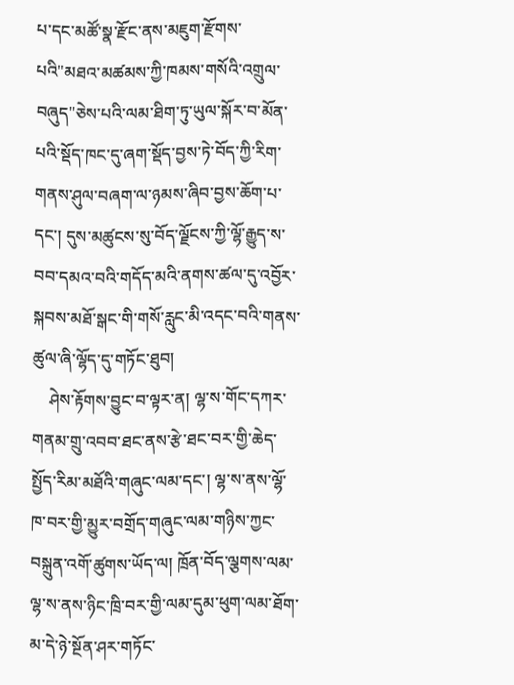པ་དང་མཚོ་སྣ་རྫོང་ནས་མཇུག་རྫོགས་པའི"མཐའ་མཚམས་ཀྱི་ཁམས་གསོའི་འགྲུལ་བཞུད"ཅེས་པའི་ལམ་ཐིག་ཏུ་ཡུལ་སྐོར་བ་མོན་པའི་སྡོད་ཁང་དུ་ཞག་སྡོད་བྱས་ཏེ་བོད་ཀྱི་རིག་གནས་ཤུལ་བཞག་ལ་ཉམས་ཞིབ་བྱས་ཆོག་པ་དང་། དུས་མཚུངས་སུ་བོད་ལྗོངས་ཀྱི་ལྷོ་རྒྱུད་ས་བབ་དམའ་བའི་གདོད་མའི་ནགས་ཚལ་དུ་འབྱོར་སྐབས་མཐོ་སྒང་གི་གསོ་རླུང་མི་འདང་བའི་གནས་ཚུལ་ཞི་ལྷོད་དུ་གཏོང་ཐུབ།
    ཤེས་རྟོགས་བྱུང་བ་ལྟར་ན། ལྷ་ས་གོང་དཀར་གནམ་གྲུ་འབབ་ཐང་ནས་རྩེ་ཐང་བར་གྱི་ཆེད་སྤྱོད་རིམ་མཐོའི་གཞུང་ལམ་དང་། ལྷ་ས་ནས་ལྷོ་ཁ་བར་གྱི་མྱུར་བགྲོད་གཞུང་ལམ་གཉིས་ཀྱང་བསྐྲུན་འགོ་ཚུགས་ཡོད་ལ། ཁྲོན་བོད་ལྕགས་ལམ་ལྷ་ས་ནས་ཉིང་ཁྲི་བར་གྱི་ལམ་དུམ་ཕུག་ལམ་ཐོག་མ་དེ་ཉེ་སྔོན་ཤར་གཏོང་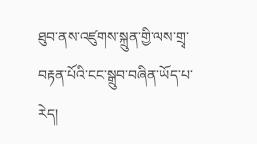ཐུབ་ནས་འཛུགས་སྐྲུན་གྱི་ལས་གྲྭ་བརྟན་པོའི་ངང་སྒྲུབ་བཞིན་ཡོད་པ་རེད།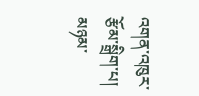འགན་འཁུར་རྩོམ་སྒྲིག་པ།
མཉམ་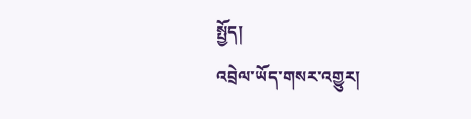སྤྱོད།
འབྲེལ་ཡོད་གསར་འགྱུར།